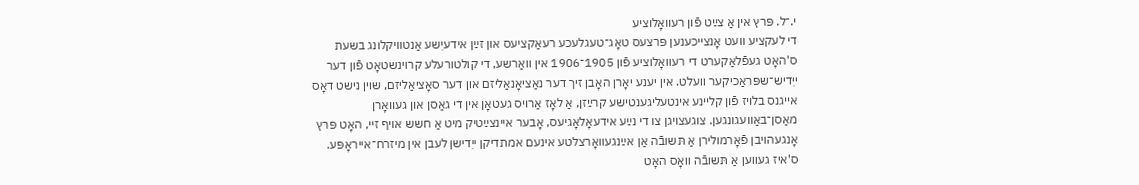י.־ל. פּרץ אין אַ צײַט פֿון רעוואָלוציע
די לעקציע וועט אָנצייכענען פּרצעס טאָג־טעגלעכע רעאַקציעס און זײַן אידעיִשע אַנטוויקלונג בשעת ס'האָט געפֿלאַקערט די רעוואָלוציע פֿון 1905־1906 אין וואַרשע, די קולטורעלע קרוינשטאָט פֿון דער ייִדיש־שפּראַכיקער וועלט. אין יענע יאָרן האָבן זיך דער נאַציאָנאַליזם און דער סאָציאַליזם, שוין נישט דאָס אייגנס בלויז פֿון קליינע אינטעליגענטישע קרײַזן, אַ לאָז אַרויס געטאָן אין די גאַסן און געוואָרן מאַסן־באַוועגונגען. צוגעצויגן צו די נײַע אידעאָלאָגיעס, אָבער איינצײַטיק מיט אַ חשש אויף זיי, האָט פּרץ אָנגעהויבן פֿאָרמולירן אַ תּשובֿה אַן אײַנגעוואָרצלטע אינעם אמתדיקן ייִדישן לעבן אין מיזרח־אייראָפּע. ס'איז געווען אַ תּשובֿה וואָס האָט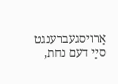אַרויסגעברענגט סײַ דעם נחת,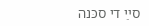סײַ די סכּנה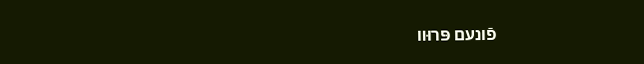פֿונעם פּרוּװ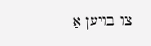צו בויען אַ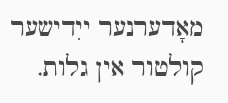מאָדערנער ייִדישער קולטור אין גלות.